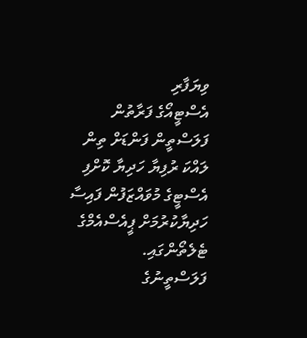ވިޔަފާރި
އެސްޓީއޯގެ ފަރާތުން ފަލަސްތީން ފަންޑަށް ތިން ލައްކަ ރުފިޔާ ހަދިޔާ ކޮށްފި
އެސްޓީގެ މުވައްޒަފުން ފައިސާ ހަދިޔާކުރުމަށް ޕީއެސްއެމްގެ ޓެލެތޯންގައި.
ފަލަސްތީނުގެ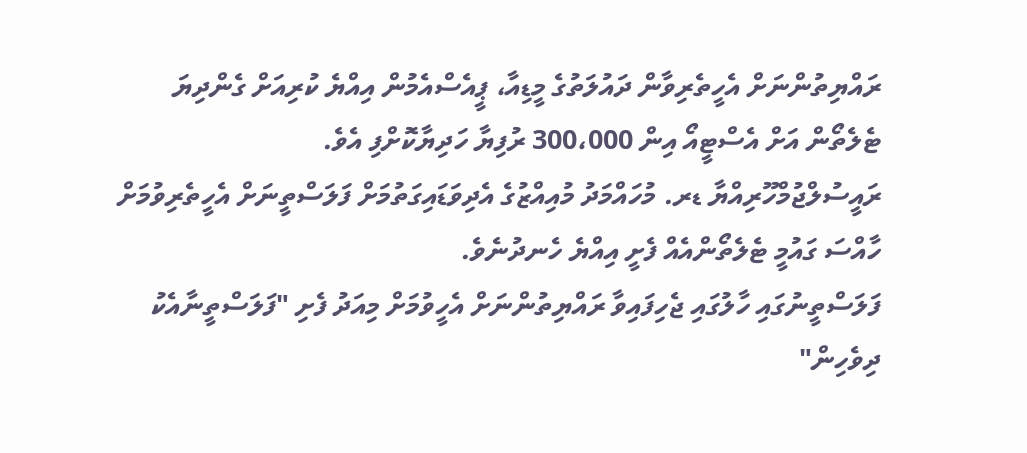ރައްޔިތުންނަށް އެހީތެރިވާން ދައުލަތުގެ މީޑިއާ، ޕީއެސްއެމުން އިއްޔެ ކުރިއަށް ގެންދިޔަ ޓެލެތޯން އަށް އެސްޓީއޯ އިން 300،000 ރުފިޔާ ހަދިޔާކޮށްފި އެވެ.
ރައީސުލްޖުމްހޫރިއްޔާ ޑރ. މުހައްމަދު މުއިއްޒުގެ އެދިވަޑައިގަތުމަށް ފަލަސްތީނަށް އެހީތެރިވުމަށް ހާއްސަ ގައުމީ ޓެލެތޯންއެއް ފެށީ އިއްޔެ ހެނދުނެވެ.
ފަލަސްތީނުގައި ހާލުގައި ޖެހިފައިވާ ރައްޔިތުންނަށް އެހީވުމަށް މިއަދު ފެށި "ފަލަސްތީނާއެކު ދިވެހިން"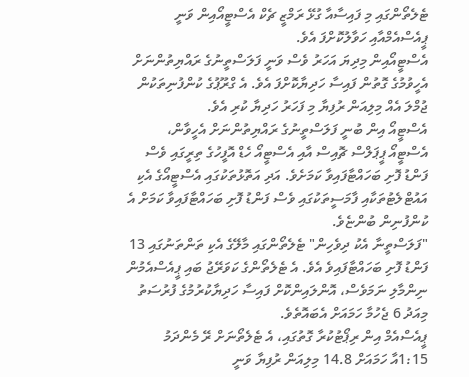ޓެލެތޯންގައި މި ފައިސާއާ ގުޅޭ ރަމްޒީ ޗެކް އެސްޓީއޯއިން ވަނީ ޕީއެސްއެމްއާއި ހަވާލުކޮށްފަ އެވެ.
އެސްޓީއޯއިން މިދިޔަ އަހަރު ވެސް ވަނީ ފަލަސްތީނުގެ ރައްޔިތުންނަށް އެހީވުމުގެ ގޮތުން ފައިސާ ހަދިޔާކޮށްފަ އެވެ. އެ ގްރޫޕުގެ ކުންފުނިތަކުން ޖުމްލަ އެއް މިލިއަން ރުފިޔާ މި ފަހަރު ހަދިޔާ ކުރި އެވެ.
އެސްޓީއޯ އިން ބުނީ ފަލަސްތީނުގެ ރައްޔިތުންނަށް އެހީވާން، އެސްޓީއޯ ޕީޕަލްސް ޗޮއިސް އާއި އެސްޓީއޯ ހެޑް އޮފީހުގެ ތިރީގައި ވެސް ފަންޑު ފޮށި ބަހައްޓާފައިވާ ކަމަށެވެ. އަދި އަތޮޅުތަކުގައި އެސްޓީއޯގެ އެކި އައުޓްލެޓުތަކާއި ފާމަސީތަކުގައި ވެސް ފަންޑު ފޮށި ބަހައްޓާފައިވާ ކަމަށް އެ ކުންފުނިން ބުންޏެވެ.
"ފަލަސްތީނާ އެކު ދިވެހިން" ޓެލެތޯންގައި މާލޭގެ އެކި ތަންތަނުގައި 13 ފަންޑު ފޮށި ބަހައްޓާފައިވެ އެވެ. އެ ޓެލެތޯންގެ ކަވަރޭޖު ބައި ޕީއެސްއެމުން ނިންމާލި ނަމަވެސް، އޮންލައިންކޮށް ފައިސާ ހަދިޔާކުރުމުގެ ފުރުސަތު މިއަދު 6 ޖެހުމާ ހަމައަށް އެބައޮތެވެ.
ޕީއެސްއެމް އިން ރިޕޯޓުކުރާ ގޮތުގައި، އެ ޓެލެތޯނަށް ރޭ މެންދަމު 1:15އާ ހަމައަށް 14.8 މިލިއަން ރުފިޔާ ވަނީ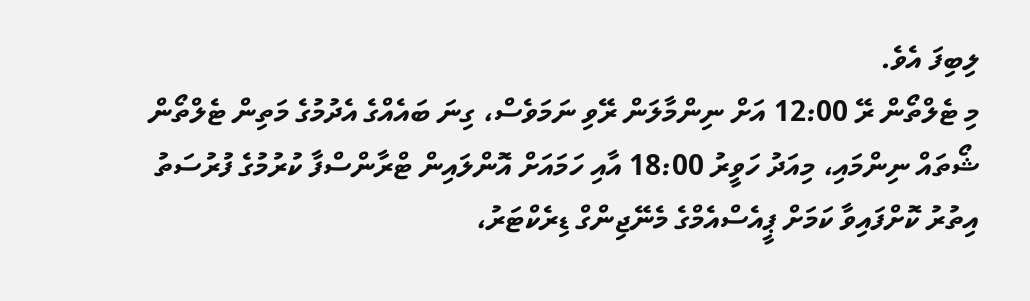ލިބިފަ އެވެ.
މި ޓެލްތޯން ރޭ 12:00 އަށް ނިންމާލަން ރޭވި ނަމަވެސް، ގިނަ ބައެއްގެ އެދުމުގެ މަތިން ޓެލްތޯން ޝޯތައް ނިންމައި، މިއަދު ހަވީރު 18:00 އާއި ހަމައަށް އޮންލައިން ޓްރާންސްފާ ކުރުމުގެ ފުރުސަތު އިތުރު ކޮށްފައިވާ ކަމަށް ޕީއެސްއެމްގެ މެނޭޖިންގް ޑިރެކްޓަރު،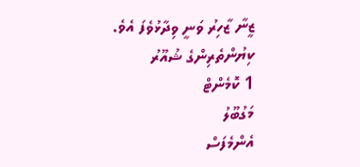ޒީނާ ޒާހިރު ވަނީ ވިދާޅުވެފަ އެވެ.
ކިޔުންތެރިންގެ ޝުއޫރު
1 ކޮމެންޓް
މަގުބޫލު
އެންމެފަސް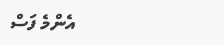އެންމެ ފަސް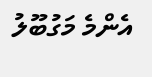އެންމެ މަގުބޫލު